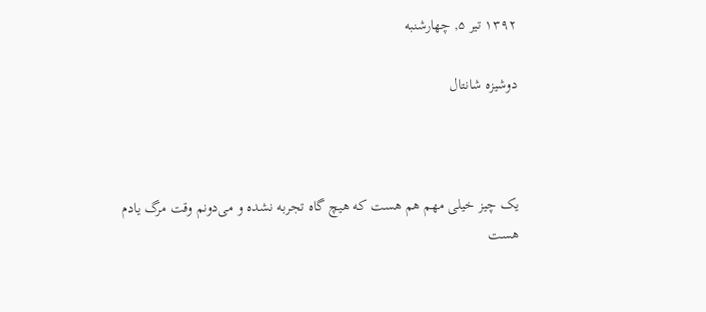۱۳۹۲ تیر ۵, چهارشنبه

دوشیزه شانتال



یک چیز خیلی مهم هم هست که هیچ گاه تجربه نشده و می‌دونم وقت مرگ یادم هست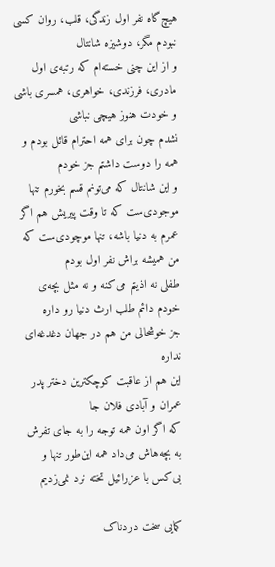هیچ‌گاه نفر اول زندگی، قلب، روان کسی نبودم مگر، دوشیزه شانتال
و از این چنی خسته‌ام که رتبه‌ی اول مادری، فرزندی، خواهری، همسری باشی و خودت هنوز هیچی نباشی
نشدم چون برای همه احترام قائل بودم و همه را دوست داشتم جز خودم
و این شانتال که می‌تونم قسم بخورم تنها موجودی‌ست که تا وقت پیریش هم اگر عمرم به دنیا باشه، تنها موچودی‌ست که من همیشه براش نفر اول بودم
طفلی نه اذیتم می‌کنه و نه مثل بچه‌ی خودم دائم طلب ارث دنیا رو داره
جز خوشحالی من هم در جهان دغدغه‌ای نداره
این هم از عاقبت کوچکترین دختر پدر عمران و آبادی فلان جا
که اگر اون همه توجه را به جای تفرش به بچه‌هاش می‌داد همه این‌طور تنها و بی‌کس با عزرائیل تخته نرد نمی‌زدیم

کمایی سخت دردناک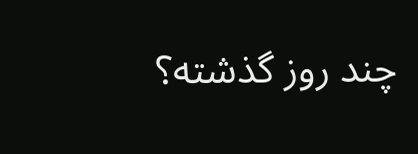چند روز گذشته؟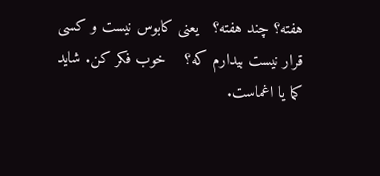هفته؟ چند هفته؟   یعنی کابوس نیست و کسی قرار نیست بیدارم که؟    خوب فکر کن. شاید کما یا اغماست.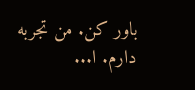باور کن. من تجربه دارم. ا...